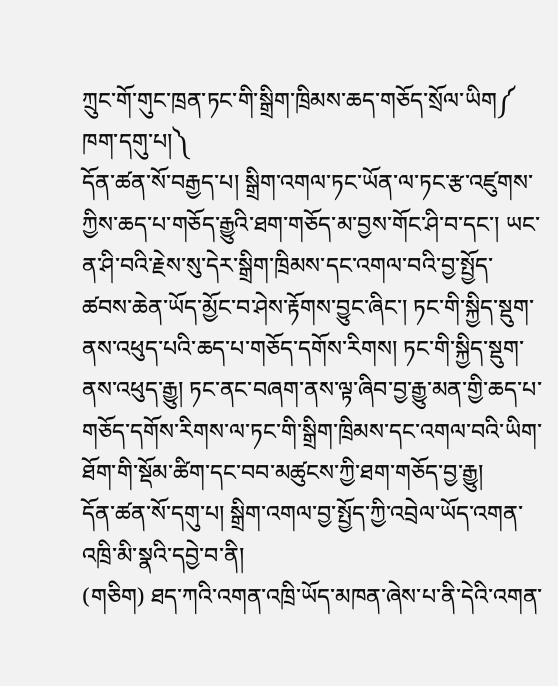ཀྲུང་གོ་གུང་ཁྲན་ཏང་གི་སྒྲིག་ཁྲིམས་ཆད་གཅོད་སྲོལ་ཡིག༼ ཁག་དགུ་པ།༽
དོན་ཚན་སོ་བརྒྱད་པ། སྒྲིག་འགལ་ཏང་ཡོན་ལ་ཏང་རྩ་འཛུགས་ཀྱིས་ཆད་པ་གཅོད་རྒྱུའི་ཐག་གཅོད་མ་བྱས་གོང་ཤི་བ་དང་། ཡང་ན་ཤི་བའི་རྗེས་སུ་དེར་སྒྲིག་ཁྲིམས་དང་འགལ་བའི་བྱ་སྤྱོད་ཚབས་ཆེན་ཡོད་མྱོང་བ་ཤེས་རྟོགས་བྱུང་ཞིང་། ཏང་གི་སྐྱིད་སྡུག་ནས་འཕུད་པའི་ཆད་པ་གཅོད་དགོས་རིགས། ཏང་གི་སྐྱིད་སྡུག་ནས་འཕུད་རྒྱུ། ཏང་ནང་བཞག་ནས་ལྟ་ཞིབ་བྱ་རྒྱུ་མན་གྱི་ཆད་པ་གཅོད་དགོས་རིགས་ལ་ཏང་གི་སྒྲིག་ཁྲིམས་དང་འགལ་བའི་ཡིག་ཐོག་གི་སྡོམ་ཚིག་དང་བབ་མཚུངས་ཀྱི་ཐག་གཅོད་བྱ་རྒྱུ།
དོན་ཚན་སོ་དགུ་པ། སྒྲིག་འགལ་བྱ་སྤྱོད་ཀྱི་འབྲེལ་ཡོད་འགན་འཁྲི་མི་སྣའི་དབྱེ་བ་ནི།
(གཅིག) ཐད་ཀའི་འགན་འཁྲི་ཡོད་མཁན་ཞེས་པ་ནི་དེའི་འགན་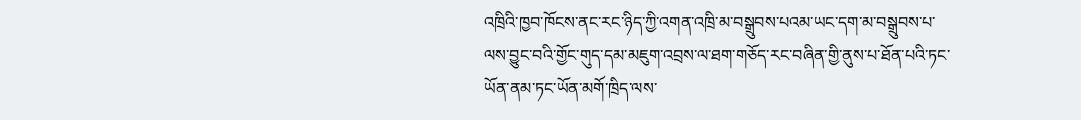འཁྲིའི་ཁྱབ་ཁོངས་ནང་རང་ཉིད་ཀྱི་འགན་འཁྲི་མ་བསྒྲུབས་པའམ་ཡང་དག་མ་བསྒྲུབས་པ་ལས་བྱུང་བའི་གྱོང་གུད་དམ་མཇུག་འབྲས་ལ་ཐག་གཅོད་རང་བཞིན་གྱི་ནུས་པ་ཐོན་པའི་ཏང་ཡོན་ནམ་ཏང་ཡོན་མགོ་ཁྲིད་ལས་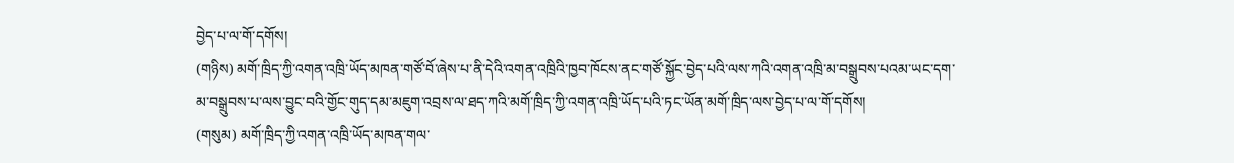བྱེད་པ་ལ་གོ་དགོས།
(གཉིས) མགོ་ཁྲིད་ཀྱི་འགན་འཁྲི་ཡོད་མཁན་གཙོ་བོ་ཞེས་པ་ནི་དེའི་འགན་འཁྲིའི་ཁྱབ་ཁོངས་ནང་གཙོ་སྐྱོང་བྱེད་པའི་ལས་ཀའི་འགན་འཁྲི་མ་བསྒྲུབས་པའམ་ཡང་དག་མ་བསྒྲུབས་པ་ལས་བྱུང་བའི་གྱོང་གུད་དམ་མཇུག་འབྲས་ལ་ཐད་ཀའི་མགོ་ཁྲིད་ཀྱི་འགན་འཁྲི་ཡོད་པའི་ཏང་ཡོན་མགོ་ཁྲིད་ལས་བྱེད་པ་ལ་གོ་དགོས།
(གསུམ) མགོ་ཁྲིད་ཀྱི་འགན་འཁྲི་ཡོད་མཁན་གལ་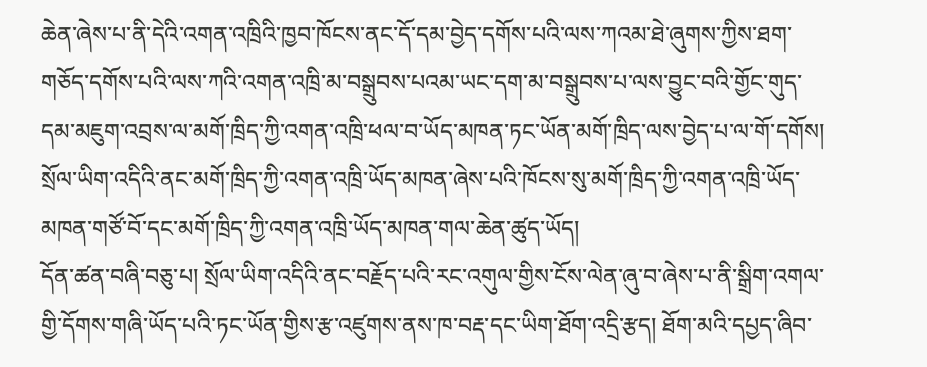ཆེན་ཞེས་པ་ནི་དེའི་འགན་འཁྲིའི་ཁྱབ་ཁོངས་ནང་དོ་དམ་བྱེད་དགོས་པའི་ལས་ཀའམ་ཐེ་ཞུགས་ཀྱིས་ཐག་གཅོད་དགོས་པའི་ལས་ཀའི་འགན་འཁྲི་མ་བསྒྲུབས་པའམ་ཡང་དག་མ་བསྒྲུབས་པ་ལས་བྱུང་བའི་གྱོང་གུད་དམ་མཇུག་འབྲས་ལ་མགོ་ཁྲིད་ཀྱི་འགན་འཁྲི་ཕལ་བ་ཡོད་མཁན་ཏང་ཡོན་མགོ་ཁྲིད་ལས་བྱེད་པ་ལ་གོ་དགོས།
སྲོལ་ཡིག་འདིའི་ནང་མགོ་ཁྲིད་ཀྱི་འགན་འཁྲི་ཡོད་མཁན་ཞེས་པའི་ཁོངས་སུ་མགོ་ཁྲིད་ཀྱི་འགན་འཁྲི་ཡོད་མཁན་གཙོ་བོ་དང་མགོ་ཁྲིད་ཀྱི་འགན་འཁྲི་ཡོད་མཁན་གལ་ཆེན་ཚུད་ཡོད།
དོན་ཚན་བཞི་བཅུ་པ། སྲོལ་ཡིག་འདིའི་ནང་བརྗོད་པའི་རང་འགུལ་གྱིས་ངོས་ལེན་ཞུ་བ་ཞེས་པ་ནི་སྒྲིག་འགལ་གྱི་དོགས་གཞི་ཡོད་པའི་ཏང་ཡོན་གྱིས་རྩ་འཛུགས་ནས་ཁ་བརྡ་དང་ཡིག་ཐོག་འདྲི་རྩད། ཐོག་མའི་དཔྱད་ཞིབ་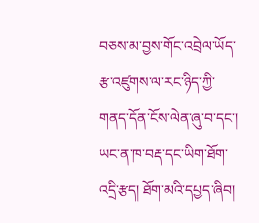བཅས་མ་བྱས་གོང་འབྲེལ་ཡོད་རྩ་འཛུགས་ལ་རང་ཉིད་ཀྱི་གནད་དོན་ངོས་ལེན་ཞུ་བ་དང་། ཡང་ན་ཁ་བརྡ་དང་ཡིག་ཐོག་འདྲི་རྩད། ཐོག་མའི་དཔྱད་ཞིབ།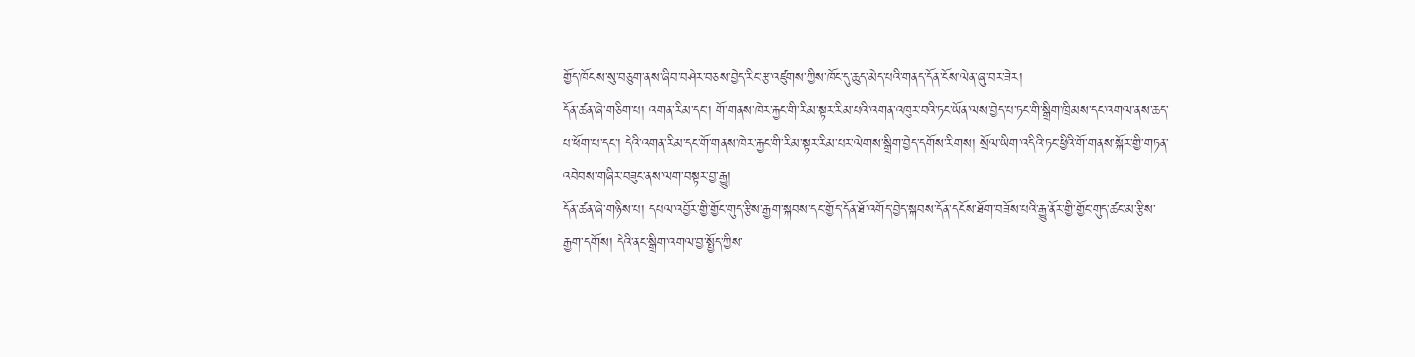གྱོད་ཁོངས་སུ་བཅུག་ནས་ཞིབ་བཤེར་བཅས་བྱེད་རིང་རྩ་འཛུགས་ཀྱིས་ཁོང་དུ་ཆུད་མེད་པའི་གནད་དོན་ངོས་ལེན་ཞུ་བར་ཟེར།
དོན་ཚན་ཞེ་གཅིག་པ། འགན་རིམ་དང་། གོ་གནས་ཁེར་རྐྱང་གི་རིམ་སྟར་རིམ་པའི་འགན་འཁུར་བའི་ཏང་ཡོན་ལས་བྱེད་པ་ཏང་གི་སྒྲིག་ཁྲིམས་དང་འགལ་ནས་ཆད་པ་ཕོག་པ་དང་། དེའི་འགན་རིམ་དང་གོ་གནས་ཁེར་རྐྱང་གི་རིམ་སྟར་རིམ་པར་ལེགས་སྒྲིག་བྱེད་དགོས་རིགས། སྲོལ་ཡིག་འདིའི་ཏང་ཕྱིའི་གོ་གནས་སྐོར་གྱི་གཏན་འབེབས་གཞིར་བཟུང་ནས་ལག་བསྟར་བྱ་རྒྱུ།
དོན་ཚན་ཞེ་གཉིས་པ། དཔལ་འབྱོར་གྱི་གྱོང་གུད་རྩིས་རྒྱག་སྐབས་དང་གྱོད་དོན་ཐོ་འགོད་བྱེད་སྐབས་དོན་དངོས་ཐོག་བཟོས་པའི་རྒྱུ་ནོར་གྱི་གྱོང་གུད་ཚང་མ་རྩིས་རྒྱག་དགོས། དེའི་ནང་སྒྲིག་འགལ་བྱ་སྤྱོད་ཀྱིས་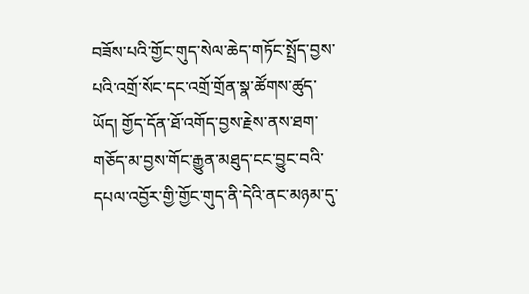བཟོས་པའི་གྱོང་གུད་སེལ་ཆེད་གཏོང་སྤྲོད་བྱས་པའི་འགྲོ་སོང་དང་འགྲོ་གྲོན་སྣ་ཚོགས་ཚུད་ཡོད། གྱོད་དོན་ཐོ་འགོད་བྱས་རྗེས་ནས་ཐག་གཅོད་མ་བྱས་གོང་རྒྱུན་མཐུད་ངང་བྱུང་བའི་དཔལ་འབྱོར་གྱི་གྱོང་གུད་ནི་དེའི་ནང་མཉམ་དུ་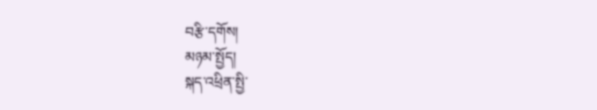བརྩི་དགོས།
མཉམ་སྤྱོད།
སྐད་འཕྲིན་སྤྱི་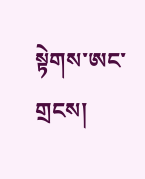སྟེགས་ཨང་གྲངས།